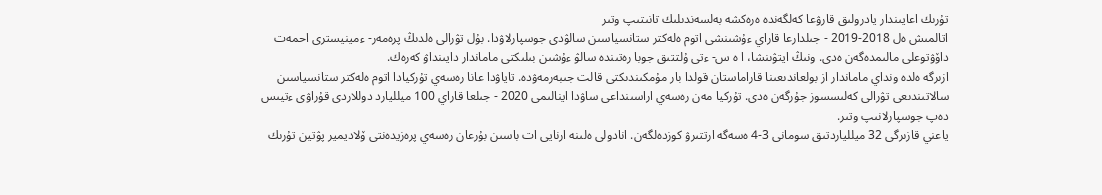تۇرىك اعايىندار يادرولىق قارۋعا كەلگەندە ەرەكشە بەلسەندىلىك تانىتىپ وتىر
اتالمىش ەل 2018-2019 - جىلدارعا قاراي ءۇشىنشى اتوم ەلەكتر ستانسياسىن سالۋدى جوسپارلاۋدا. بۇل تۋرالى ەلدىڭ پرەمەر- ءمينيسترى احمەت داۆۋتوعلى مالىمدەگەن ەدى. ونىڭ ايتۋىنشا، ا ە س- ءتى ۇلتتىق جوبا رەتىندە سالۋ ءۇشىن بىلىكتى ماماندار دايىنداۋ كەرەك.
ازىرگە ەلدە ونداي ماماندار از بولعاندىعىنا قاراماستان قولدا بار مۇمكىندىكتى قالت جىبەرمەۋدە. تاياۋدا عانا رەسەي تۇركيادا اتوم ەلەكتر ستانسياسىن سالاتىندىعى تۋرالى كەلىسسوز جۇرگەن ەدى. تۇركيا مەن رەسەي اراسىنداعى ساۋدا اينالىمى 2020 - جىلعا قاراي 100 ميلليارد دوللاردى قۇراۋى ءتيىس دەپ جوسپارلانىپ وتىر.
ياعني قازىرگى 32 ميللياردتىق سومانى 3-4 ەسەگە ارتتىرۋ كوزدەلگەن. انادولى ەلىنە ارنايى ات باسىن بۇرعان رەسەي پرەزيدەنتى ۆلاديمير پۋتين تۇرىك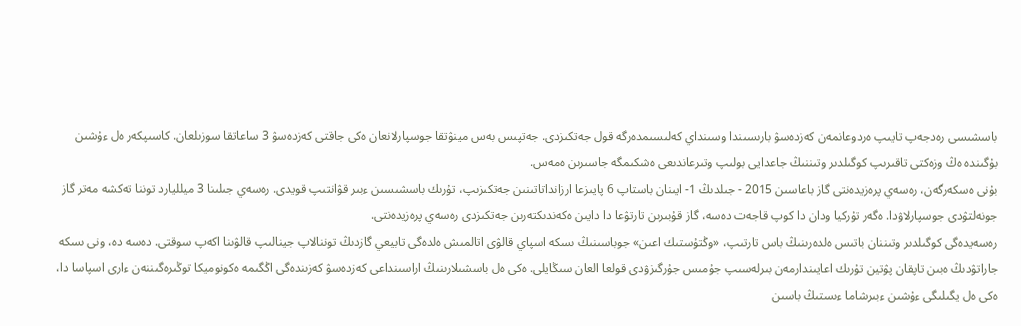باسشىسى رەدجەپ تايىپ ەردوعانمەن كەزدەسۋ بارىسىندا وسىنداي كەلىسىمدەرگە قول جەتكىزدى. جەتپىس بەس مينۋتقا جوسپارلانعان ەكى جاقتى كەزدەسۋ 3 ساعاتقا سوزىلعان. كاسىپكەر ەل ءۇشىن بۇگىندە ەڭ وزەكتى تاقىرىپ كوگىلدىر وتىننىڭ جاعدايى بولىپ وتىرعاندىعى ەشكىمگە جاسىرىن ەمەس.
بۇنى ەسكەرگەن، رەسەي پرەزيدەنتى گاز باعاسىن 2015 - جىلدىڭ 1- ايىنان باستاپ 6 پايىزعا ارزانداتاتىنىن جەتكىزىپ، تۇرىك باسشىسىن ءبىر قۋانتىپ قويدى. رەسەي جىلىنا 3 ميلليارد توننا تەكشە مەتر گاز جونەلتۋدى جوسپارلاۋدا. ەگەر تۇركيا ودان دا كوپ قاجەت دەسە، گاز قۇبىرىن تارتۋعا دا دايىن ەكەندىكتەرىن جەتكىزدى رەسەي پرەزيدەنتى.
رەسەيدەگى كوگىلدىر وتىننان باتىس ەلدەرىنىڭ باس تارتىپ، «وڭتۇستىك اعىن» جوباسىنىڭ ىسكە اسپاي قالۋى اتالمىش ەلدەگى تابيعي گازدىڭ توننالاپ جينالىپ قالۋىنا اكەپ سوقتى. دەسە دە، ونى ىسكە جاراتۋدىڭ ەبىن تاپقان پۋتين تۇرىك اعايىندارمەن بىرلەسىپ جۇمىس جۇرگىزۋدى قولعا العان سىڭايلى. ەكى ەل باسشىلارىنىڭ اراسىنداعى كەزدەسۋ كەزىندەگى اڭگىمە ەكونوميكا توڭىرەگىننەن ءارى اسپاسا دا، ەكى ەل يگىلىگى ءۇشىن ءبىرشاما ءىستىڭ باسىن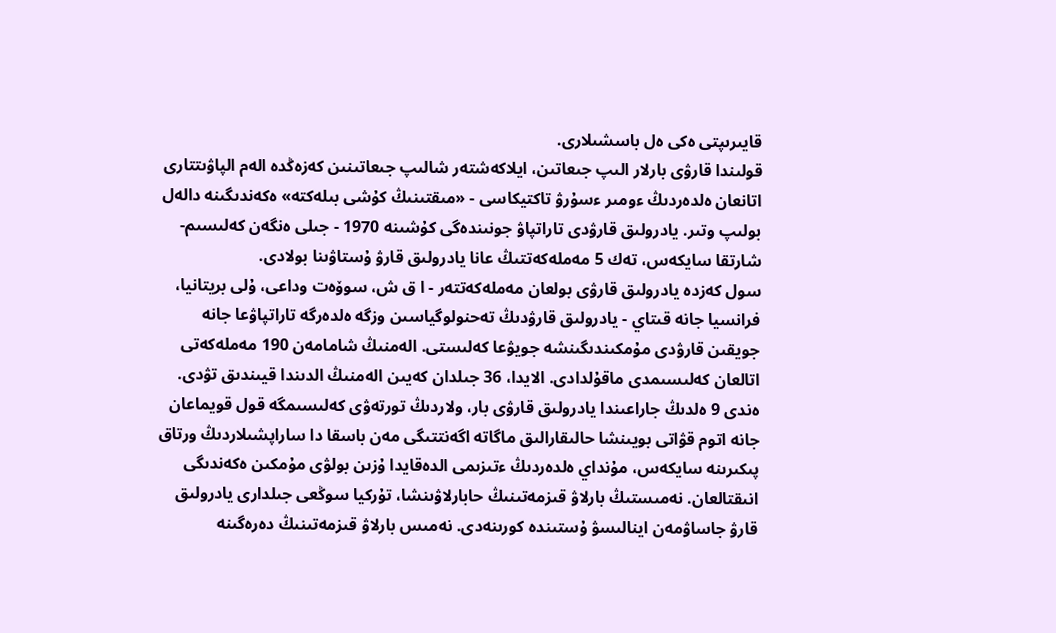قايىرىپتى ەكى ەل باسشىلارى.
قولىندا قارۋى بارلار الىپ جىعاتىن، ايلاكەشتەر شالىپ جىعاتىنىن كەزەڭدە الەم الپاۋىتتارى اتانعان ەلدەردىڭ ءومىر ءسۇرۋ تاكتيكاسى - «مىقتىنىڭ كۇشى بىلەكتە» ەكەندىگىنە دالەل بولىپ وتىر. يادرولىق قارۋدى تاراتپاۋ جونىندەگى كۇشىنە 1970 - جىلى ەنگەن كەلىسىم- شارتقا سايكەس، تەك 5 مەملەكەتتىڭ عانا يادرولىق قارۋ ۇستاۋىنا بولادى.
سول كەزدە يادرولىق قارۋى بولعان مەملەكەتتەر - ا ق ش، سوۆەت وداعى، ۇلى بريتانيا، فرانسيا جانە قىتاي - يادرولىق قارۋدىڭ تەحنولوگياسىن وزگە ەلدەرگە تاراتپاۋعا جانە جويقىن قارۋدى مۇمكىندىگىنشە جويۋعا كەلىستى. الەمنىڭ شامامەن 190 مەملەكەتى اتالعان كەلىسىمدى ماقۇلدادى. الايدا، 36 جىلدان كەيىن الەمنىڭ الدىندا قيىندىق تۋدى.
ەندى 9 ەلدىڭ جاراعىندا يادرولىق قارۋى بار، ولاردىڭ تورتەۋى كەلىسىمگە قول قويماعان جانە اتوم قۋاتى بويىنشا حالىقارالىق ماگاتە اگەنتتىگى مەن باسقا دا ساراپشىلاردىڭ ورتاق پىكىرىنە سايكەس، مۇنداي ەلدەردىڭ ءتىزىمى الدەقايدا ۇزىن بولۋى مۇمكىن ەكەندىگى انىقتالعان. نەمىستىڭ بارلاۋ قىزمەتىنىڭ حابارلاۋىنشا، تۇركيا سوڭعى جىلدارى يادرولىق قارۋ جاساۋمەن اينالىسۋ ۇستىندە كورىنەدى. نەمىس بارلاۋ قىزمەتىنىڭ دەرەگىنە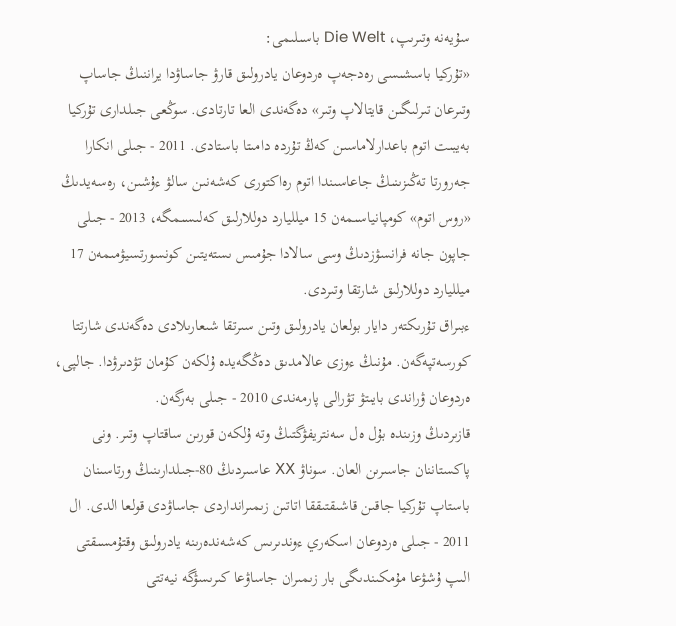سۇيەنە وتىرىپ، Die Welt باسىلىمى:
«تۇركيا باسشىسى رەدجەپ ەردوعان يادرولىق قارۋ جاساۋدا يراننىڭ جاساپ وتىرعان تىرلىگىن قايتالاپ وتىر» دەگەندى العا تارتادى. سوڭعى جىلدارى تۇركيا بەيبىت اتوم باعدارلاماسىن كەڭ تۇردە دامىتا باستادى. 2011 - جىلى انكارا جەرورتا تەڭىزىنىڭ جاعاسىندا اتوم رەاكتورى كەشەنىن سالۋ ءۇشىن، رەسەيدىڭ «روس اتوم» كومپانياسىمەن 15 ميلليارد دوللارلىق كەلىسىمگە، 2013 - جىلى جاپون جانە فرانسۋزدىڭ وسى سالادا جۇمىس ىستەيتىن كونسورتسيۋمىمەن 17 ميلليارد دوللارلىق شارتقا وتىردى.
ءبىراق تۇرىكتەر دايار بولعان يادرولىق وتىن سىرتقا شىعارىلادى دەگەندى شارتتا كورسەتپەگەن. مۇنىڭ ءوزى عالامدىق دەڭگەيدە ۇلكەن كۇمان تۋدىرۋدا. جالپى، ەردوعان ۋراندى بايىتۋ تۋرالى پارمەندى 2010 - جىلى بەرگەن.
قازىردىڭ وزىندە بۇل ەل سەنتريفۋگتىڭ وتە ۇلكەن قورىن ساقتاپ وتىر. ونى پاكستاننان جاسىرىن العان. سوناۋ ⅩⅩ عاسىردىڭ 80-جىلدارىنىڭ ورتاسىنان باستاپ تۇركيا جاقىن قاشىقتىققا اتاتىن زىمىرانداردى جاساۋدى قولعا الدى. ال 2011 - جىلى ەردوعان اسكەري ءوندىرىس كەشەندەرىنە يادرولىق وقتۇمسىقتى الىپ ۇشۋعا مۇمكىندىگى بار زىمىران جاساۋعا كىرىسۋگە نيەتتى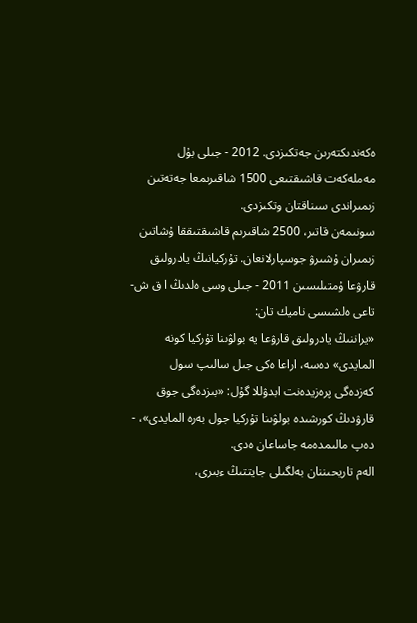ەكەندىكتەرىن جەتكىزدى. 2012 - جىلى بۇل مەملەكەت قاشىقتىعى 1500 شاقىرىمعا جەتەتىن زىمىراندى سىناقتان وتكىزدى.
سونىمەن قاتىر، 2500 شاقىرىم قاشىقتىققا ۇشاتىن زىمىران ۇشىرۋ جوسپارلانعان. تۇركيانىڭ يادرولىق قارۋعا ۇمتىلىسىن 2011 - جىلى وسى ەلدىڭ ا ق ش- تاعى ەلشىسى ناميك تان:
«يراننىڭ يادرولىق قارۋعا يە بولۋىنا تۇركيا كونە المايدى» دەسە، اراعا ەكى جىل سالىپ سول كەزدەگى پرەزيدەنت ابدۋللا گۇل: «بىزدەگى جوق قارۋدىڭ كورشىدە بولۋىنا تۇركيا جول بەرە المايدى»، - دەپ مالىمدەمە جاساعان ەدى.
الەم تاريحىننان بەلگىلى جايتتىڭ ءبىرى،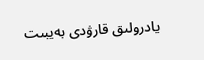يادرولىق قارۋدى بەيبىت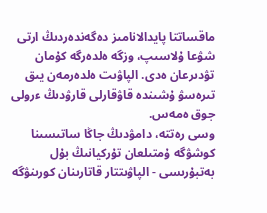ماقساتتا پايدالانامىز دەگەندەردىڭ ارتى شۋعا ۇلاسىپ، وزگە ەلدەرگە كۇمان تۋدىرعان ەدى. الپاۋىت ەلدەرمەن يىق تىرەسۋ ۇشىندە قاۋقارلى قارۋدىڭ ءرولى جوق ەمەس.
وسى رەتتە، دامۋدىڭ جاڭا ساتىسىنا كوشۋگە ۇمتىلعان تۇركيانىڭ بۇل بەتبۇرىسى - الپاۋىتتار قاتارىنان كورىنۋگە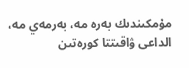مۇمكىندىك بەرە مە، بەرمەي مە، الداعى ۋاقىتتا كورەتىن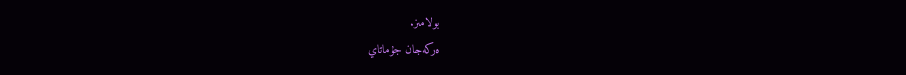بولامىز.
ەركەجان جۇماتاي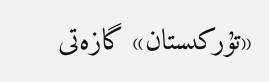«تۇركىستان» گازەتى